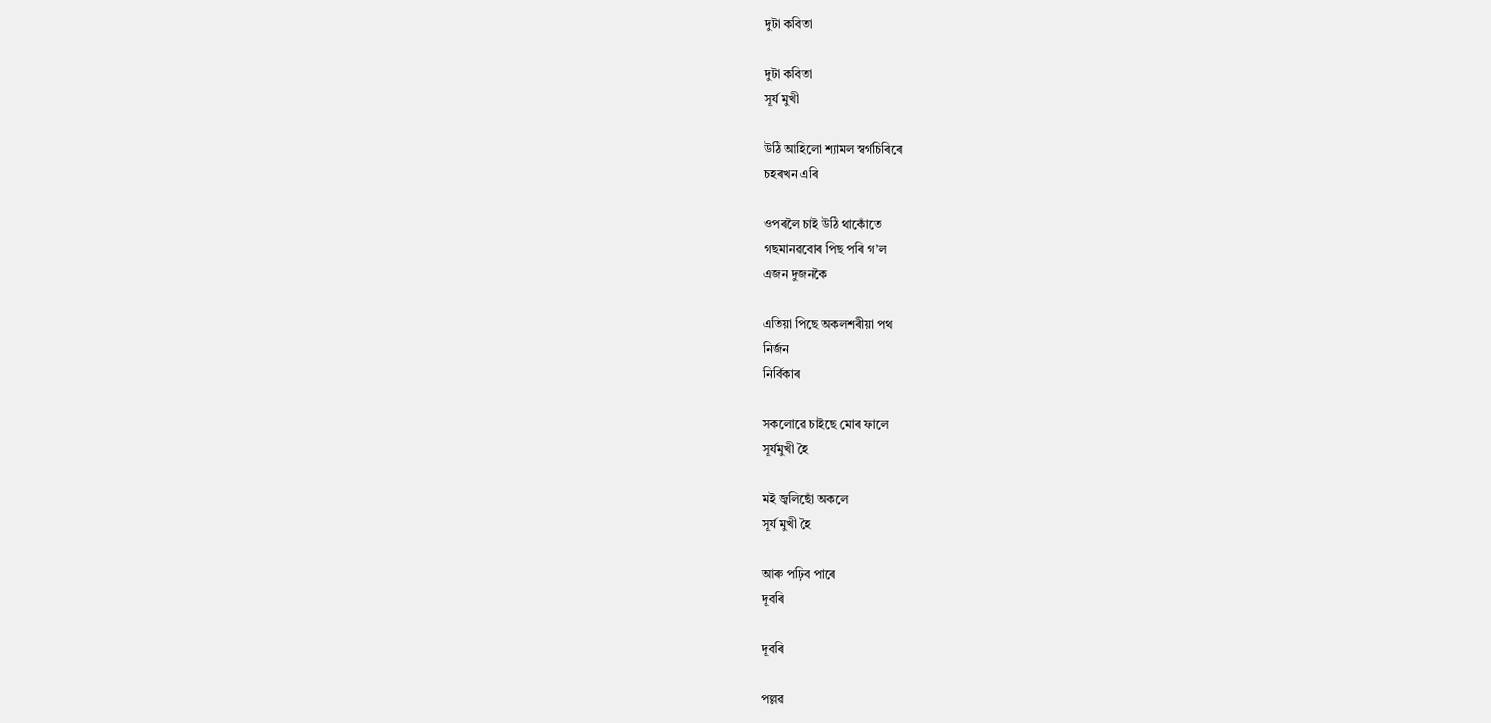দুটা কবিতা

দুটা কবিতা
সূৰ্য মুখী

উঠি আহিলো শ্যামল স্বৰ্গচিৰিৰে
চহৰখন এৰি

ওপৰলৈ চাই উঠি থাকোঁতে
গছমানৱবোৰ পিছ পৰি গ’ল
এজন দুজনকৈ

এতিয়া পিছে অকলশৰীয়া পথ
নিৰ্জন
নিৰ্বিকাৰ

সকলোৱে চাইছে মোৰ ফালে
সূৰ্যমুখী হৈ

মই জ্বলিছোঁ অকলে
সূৰ্য মুখী হৈ

আৰু পঢ়িব পাৰে
দূবৰি

দূবৰি

পল্লৱ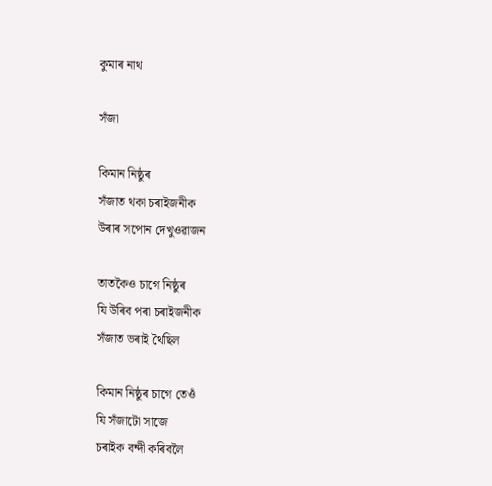কুমাৰ নাথ

সঁজা

কিমান নিষ্ঠুৰ
সঁজাত থকা চৰাইজনীক
উৰাৰ সপোন দেখুওৱাজন

তাতকৈও চাগে নিষ্ঠুৰ
যি উৰিব পৰা চৰাইজনীক
সঁজাত ভৰাই থৈছিল

কিমান নিষ্ঠুৰ চাগে তেওঁ
যি সঁজাটো সাজে
চৰাইক বন্দী কৰিবলৈ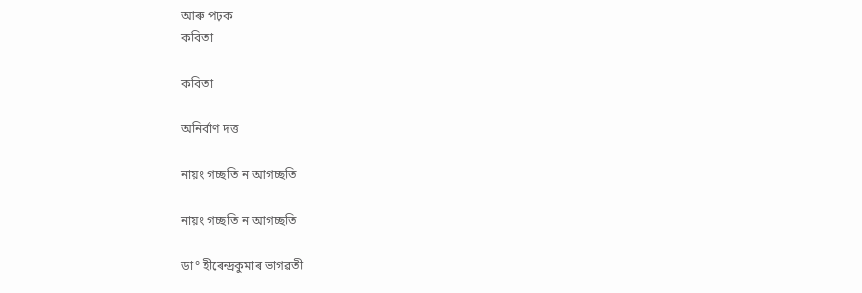আৰু পঢ়ক
কবিতা

কবিতা

অনিৰ্বাণ দত্ত

নায়ং গচ্ছতি ন আগচ্ছতি

নায়ং গচ্ছতি ন আগচ্ছতি

ডা° হীৰেন্দ্ৰকুমাৰ ভাগৱতী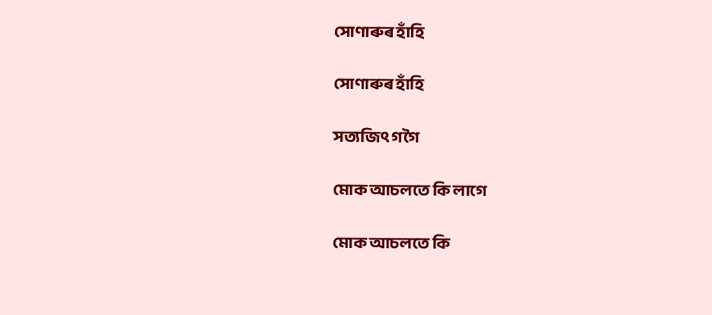সোণাৰুৰ হাঁহি

সোণাৰুৰ হাঁহি

সত্যজিৎ গগৈ

মোক আচলতে কি লাগে

মোক আচলতে কি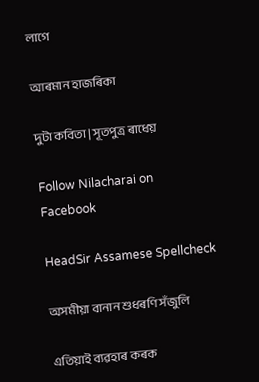লাগে

আৰমান হাজৰিকা

দুটা কবিতা | সূতপুত্ৰ ৰাধেয়

Follow Nilacharai on Facebook

HeadSir Assamese Spellcheck

অসমীয়া বানান শুধৰণি সঁজুলি

এতিয়াই ব্যৱহাৰ কৰক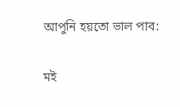আপুনি হয়তো ভাল পাব:

মই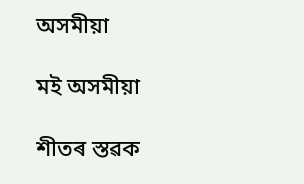অসমীয়া

মই অসমীয়া

শীতৰ স্তৱক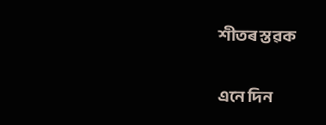শীতৰ স্তৱক

এনে দিন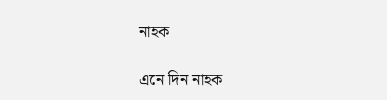নাহক

এনে দিন নাহক